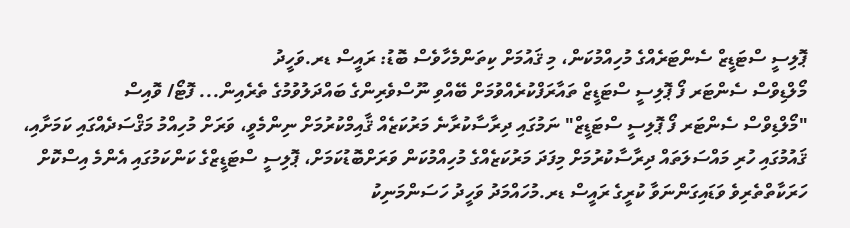ޕޮލިސީ ސްޓަޑީޒް ސެންޓަރެއްގެ މުހިއްމުކަން، މި ޤައުމަށް ކިތަންމެހާވެސް ބޮޑު: ރައީސް ޑރ.ވަހީދު
މޯލްޑިވްސް ސެންޓަރ ފޯ ޕޮލިސީ ސްޓަޑީޒް ތައާރަފްކުރެއްވުމަށް ބޭއްވި ނޫސްވެރިންގެ ބައްދަލުވުމުގެ ތެރެއިން... ފޮޓޯ/ ވޮއިސް
"މޯލްޑިވްސް ސެންޓަރ ފޯ ޕޮލިސީ ސްޓަޑީޒް" ނަމުގައި ދިރާސާކުރާނެ މަރުކަޒެއް ޤާއިމްކުރުމަށް ނިންމެވީ، ވަރަށް މުހިއްމު މަޤްސަދެއްގައި ކަމަށާއި، ޤައުމުގައި ހުރި މައްސަލަތައް ދިރާސާކުރުމަށް މިފަދަ މަރުކަޒެއްގެ މުހިއްމުކަން ވަރަށްބޮޑުކަމަށް، ޕޮލިސީ ސްޓަޑީޒްގެ ކަންކަމުގައި އެންމެ އިސްކޮށް ހަރަކާތްތެރިވެ ވަޑައިގަންނަވާ ކުރީގެ ރައީސް ޑރ.މުހައްމަދު ވަހީދު ހަސަންމަނިކު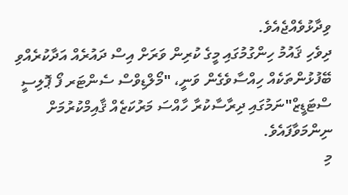ވިދާޅުވެއްޖެއެވެ.
ދިވެހި ޤައުމު ހިންގުމުގައި މީގެ ކުރިން ވަރަށް އިސް ދައުރެއް އަދާކުރެއްވި ބޭފުޅުންތަކެއް ހިއްސާވެގެން ވަނީ، "މޯލްޑިވްސް ސެންޓަރ ފޯ ޕޮލިސީ ސްޓަޑީޒް"ނަމުގައި ދިރާސާކުރާ ހާއްސަ މަރުކަޒެއް ޤާއިމްކުރުމަށް ނިންމަވާފައެވެ.
މި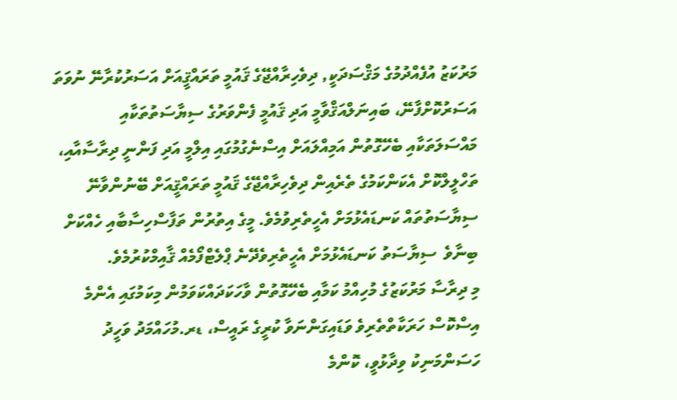މަރުކަޒު އުފެއްދުމުގެ މަޤްސަދަކީ, ދިވެހިރާއްޖޭގެ ޤައުމީ ތަރައްޤީއަށް އަސަރުކުރާނޭ ނުވަތަ އަސަރުކޮށްފާނޭ، ބައިނަލްއަޤްވާމީ އަދި ޤައުމީ ފެންވަރުގެ ސިޔާސަތުތަކާއި މައްސަލަތަކާއި ބެހޭގޮތުން އަމިއްލައަށް އިސްނެގުމުގައި އިލްމީ އަދި ފަންނީ ދިރާސާއާއި، ތަހްލީލްކޮށް އެކަންކަމުގެ ތެރެއިން ދިވެހިރާއްޖޭގެ ޤައުމީ ތަރައްޤީއަށް ބޭނުންވާނޭ ސިޔާސަތުތައް ކަނޑައެޅުމަށް އެހީތެރިވުމެވެ. މީގެ އިތުރުން ތަފާސްހިސާބާއި ހެއްކަށް ބިނާވެ  ސިޔާސަތު ކަނޑައެޅުމަށް އެހީތެރިވެދޭނެ ޕްލެޓްފޯމެއް ޤާއިމްކުރުމެވެ.
މި ދިރާސާ މަރުކަޒުގެ މުހިއްމު ކަމާއި ބެހޭގޮތުން ވާހަކަދައްކަވަމުން މިކަމުގައި އެންމެ އިސްކޮސް ހަރަކާތްތެރިވެ ވަޑައިގަންނަވާ ކުރީގެ ރައީސް، ޑރ.މުހައްމަދު ވަހީދު ހަސަންމަނިކު ވިދާޅުވީ، ކޮންމެ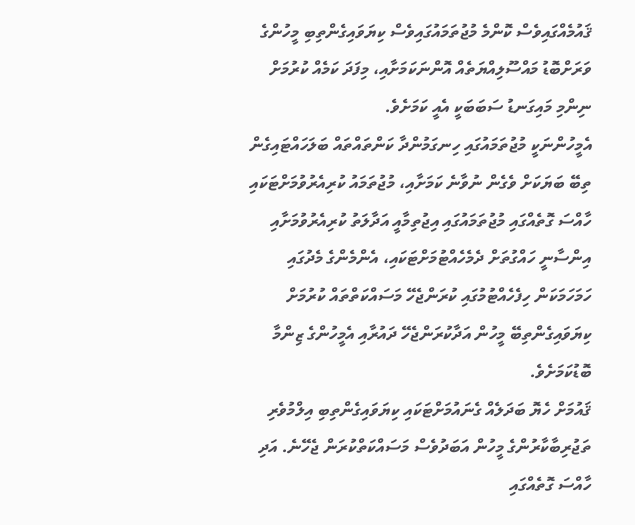ޤައުމެއްގައިވެސް ކޮންމެ މުޖުތަމައުގައިވެސް ކިޔަވައިގެންތިބި މީހުންގެ ވަރަށްބޮޑު މައްސޫލިއްޔަތެއް އޮންނަކަމަށާއި، މިފަދަ ކަމެއް ކުރުމަށް ނިންމި މައިގަނޑު ސަބަބަކީ އެއީ ކަމަށެވެ.
އެމީހުންނަކީ މުޖުތަމައުގައި ހިނގަމުންދާ ކަންތައްތައް ބަލަހައްޓައިގެން ތިބޭ ބަޔަކަށް ވެގެން ނުވާނެ ކަމަށާއި، މުޖުތަމައު ކުރިއެރުވުމަށްޓަކައި ހާއްސަ ގޮތެއްގައި މުޖުތަމައުގައި އިޖުތިމާއީ އަދާލަތު ކުރިއެރުވުމަށާއި އިންސާނީ ހައްގުތަށް ދެމެހެއްޓުމަށްޓަކައި، އެންމެންގެ މެދުގައި ހަމަހަމަކަން ހިފެހެއްޓުމުގައި ކުރަންޖެހޭ މަސައްކަތްތައް ކުރުމަށް ކިޔަވައިގެންތިބޭ މީހުން އަދާކުރަންޖެހޭ ދައުރާއި އެމީހުންގެ ޒިންމާ ބޮޑުކަމަށެވެ.
ޤައުމަށް ހެޔޮ ބަދަލެއް ގެނައުމަށްޓަކައި ކިޔަވައިގެންތިބި އިލްމުވެރި ތަޖުރިބާކާރުންގެ މީހުން އަބަދުވެސް މަސައްކަތްކުރަން ޖެހޭނެ. އަދި ހާއްސަ ގޮތެއްގައި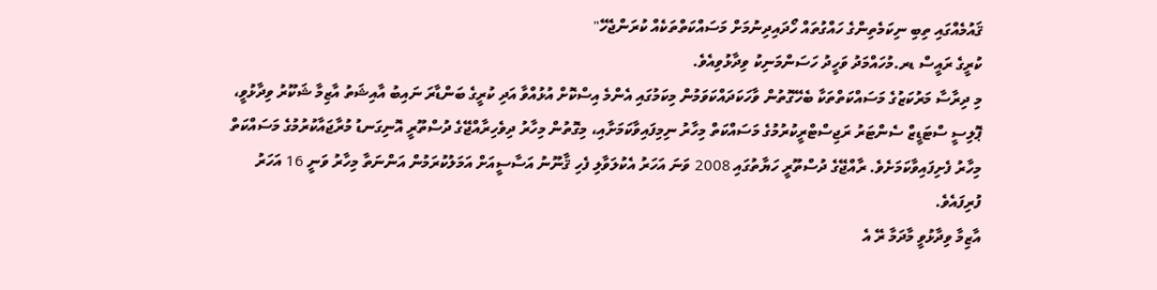ޤައުމެއްގައި ތިބި ނިކަމެތިންގެ ހައްގުތައް ހޯދައިދިނުމަށް މަސައްކަތްތަކެއް ކުރަންޖެހޭ"
ކުރީގެ ރައީސް ޑރ.މުހައްމަދު ވަހީދު ހަސަންމަނިކު ވިދާޅުވިއެވެ.
މި ދިރާސާ މަރުކަޒުގެ މަސައްކަތްތަކާ ބެހޭގޮތުން ވާހަކަދައްކަވަމުން މިކަމުގައި އެންމެ އިސްކޮށް އުޅުއްވާ އަދި ކުރީގެ ބަންޑާރަ ނައިބު އާއިޝަތު އާޒިމާ ޝަކޫރު ވިދާޅުވީ، ޕޮލިސީ ސްޓަޑީޒް ސެންޓަރު ރަޖިސްޓްރީކުރުމުގެ މަސައްކަތް މިހާރު ނިމިފައިވާކަމަށާއި، މިގޮތުން މިހާރު ދިވެހިރާއްޖޭގެ ދުސްތޫރީ އޮނިގަނޑު މުރާޖައާކުރުމުގެ މަސައްކަތް މިހާރު ފެށިފައިވާކަމަށެވެ. ރާއްޖޭގެ ދުސްތޫރީ ހަޔާތުގައި 2008 ވަނަ އަހަރު އެކުލަވާލި ފެހި ޤާނޫނު އަސާސީއަށް އަމަލުކުރަމުން އަންނަތާ މިހާރު ވަނީ 16 އަހަރު ފުރިފައެވެ.
އާޒިމާ ވިދާޅުވީ މާދަމާ ރޭ އެ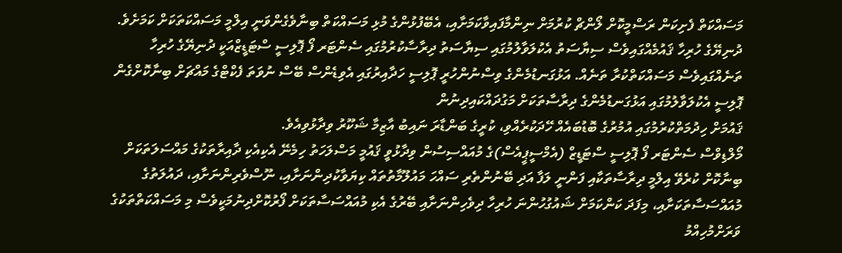މަސައްކަތް ފެށިކަން ރަސްމީކޮށް ލޯންޗް ކުރުމަށް ނިންމާފައިވާކަމަށާއި، އެބޭފުޅުންގެ މުޅި މަސައްކަތް ބިނާވެގެންވަނީ އިލްމީ މަސައްކަތަކަށް ކަމަށެވެ.
ދުނިޔޭގެ ހުރިހާ ޤައުމެއްގައިވެސް ސިޔާސަތު އެކުލަވާލުމުގައި ސިޔާސަތު ދިރާސާކުރުމުގައި ސެންޓަރ ފޯ ޕޮލިސީ ސްޓަޑީޒްއަކީ ދުނިޔޭގެ ހުރިހާ ތަނެއްގައިވެސް މަސައްކަތްކުރާ ތަނެއް. އަޅުގަނޑުމެންގެ ވިސްނުންހުރީ ޕޮލިސީ ހަދާއިރުގައި އެވިޑެންސް ބޭސް ނުވަތަ ފެކްޓްގެ މައްޗަށް ބިނާކޮށްގެން ޕޮލިސީ އެކުލަވާލުމުގައި އަޅުގަނޑުމެންގެ ދިރާސާތަކަށް މަގުދައްކައިދިނުން
ޤައުމަށް ހިދުމަތްކުރުމުގައި އުމުރުގެ ބޮޑުބައެއް ހޭދަކުރެއްވި، ކުރީގެ ބަންޑާރަ ނައިބު އާޒިމާ ޝަކޫރު ވިދާޅުވިއެވެ.
މޯލްޑިވްސް ސެންޓަރ ފޯ ޕޮލިސީ ސްޓަޑީޒް (އެމްސީޕީއެސް)ގެ މުއައްސިސުން ވިދާޅުވީ ޤައުމީ މަސްލަހަތު ހިމެނޭ އެކިއެކި ދާއިރާތަކުގެ މައްސަލަތަކަށް ބިނާކޮށް ކުރެވޭ އިލްމީ ދިރާސާތަކާއި ފަންނީ ލަފާ އަދި ބޭނުންތެރި ސައްހަ މައުލޫމާތުތައް ކިޔަވާކުދިންނަށާއި، ނޫސްވެރިންނަށާއި، ދައުލަތުގެ މުއައްސަސާތަކަށާއި، މިފަދަ ކަންކަމަށް ޝައުގުހުންނަ ހުރިހާ ދިވެހިންނަށާއި ބޭރުގެ އެކި މުއައްސަސާތަކަށް ފޯރުކޮށްދިނުމަކީވެސް މި މަސައްކަތްތަކުގެ ވަރަށްމުހިއްމު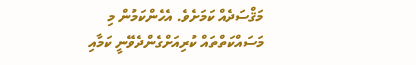މަޤްސަދެއް ކަމަށެވެ. އެހެންކަމުން މި މަސައްކަތްތައް ކުރިއަށްގެންދެވޭނީ ކަމާއި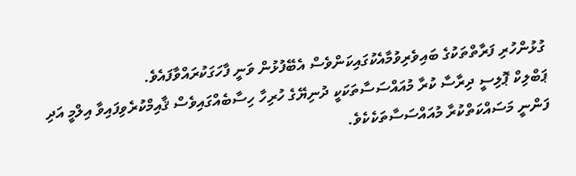ގުޅުންހުރި ފަރާތްތަކުގެ ބައިވެރިވުމާއެކުގައިކަންވެސް އެބޭފުޅުން ވަނީ ފާހަގަކުރައްވާފައެވެ.
ޕަބްލިކް ޕޮލިސީ ދިރާސާ ކުރާ މުއައްސަސާތަކަކީ ދުނިޔޭގެ ހުރިހާ ހިސާބެއްގައިވެސް ޤާއިމްކުރެވިފައިވާ އިލްމީ އަދި ފަންނީ މަސައްކަތްކުރާ މުއައްސަސާތަކެކެވެ.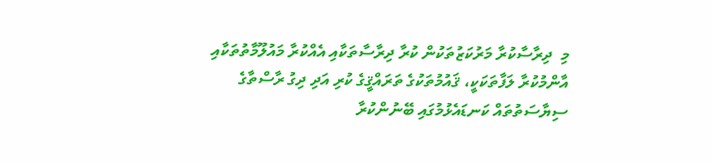މި  ދިރާސާކުރާ މަރުކަޒުތަކުން ކުރާ ދިރާސާތަކާއި އެއްކުރާ މައުލޫމާތުތަކާއި އާންމުކުރާ ލަފާތަކަކީ، ޤައުމުތަކުގެ ތަރައްޤީގެ ކުރި އަދި ދިގު ރާސްތާގެ ސިޔާސަތުތައް ކަނޑައެޅުމުގައި ބޭނުންކުރާ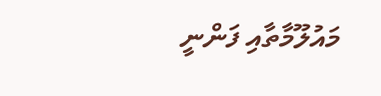މައުލޫމާތާއި ފަންނީ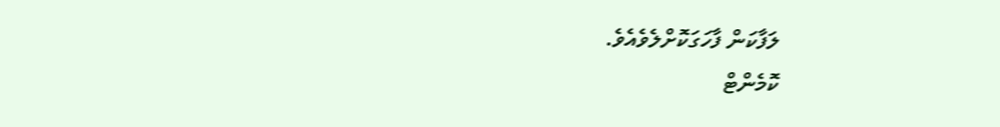ލަފާކަން ފާހަގަކޮށްލެވެއެވެ.
ކޮމެންޓް